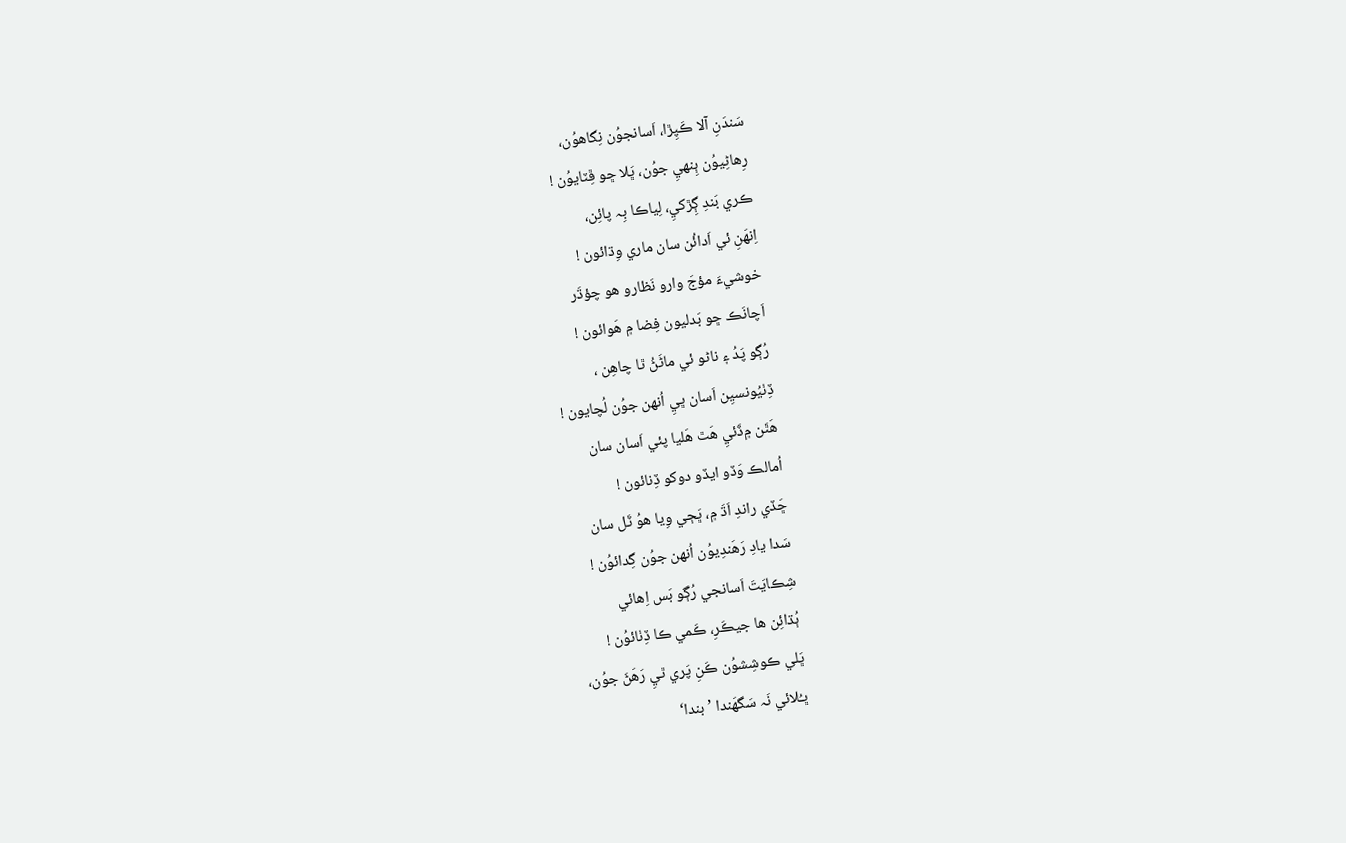سَندَنِ آلا ڪَپِڙا، اَسانجوُن نِگاهوُن،
رِهاڻِيوُن ٻِنھيِ جوُن، ڀَلا ڇو ڦِٽايوُن !
ڪري بَندِ ڳِڙکيِ، لِياڪا بِہ پائِن،
اِنھَنِ ئي اَدائُن سان ماري وِڌائون !
خوشيءَ مؤجَ وارو نَظارو ھو چؤڌَر
اَچانَڪ ڇو بَدليون فِضا ۾ هَوائون !
رُڳو پَدُ ۽ ناڻو ئي ماڻَڻُ ٿا چاھِن ،
ڏِٺيُونسيِن اَسان ڀيِ اُنھن جوُن لُچايون !
ھَٿَن ۾ڏَئيِ ھَٿ ھَليا پئي اَسان سان
اُمالڪ وَڏو ايڏو دوکو ڏِنائون !
ڇَڏي راندِ اَڌَ ۾، ڀَڄي وِيا هوُ ٽَل سان
سَدا يادِ رَهَندِيوُن اُنھن جوُن گِدائوُن !
شِڪايَتَ اَسانجي رُڳو بَس اِھائي
ٻُڌائِن ھا جيڪَرِ، ڪَمي ڪا ڏِٺائوُن !
ڀَلي ڪوشِشوُن ڪَنِ پَري ٿيِ رَهَڻَ جوُن،
ڀـُلائي نَہ سَگهَندا ’بندا‘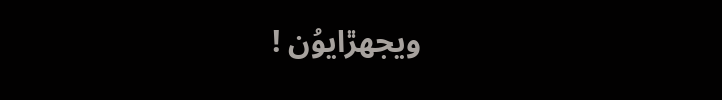ويجهڙايوُن !